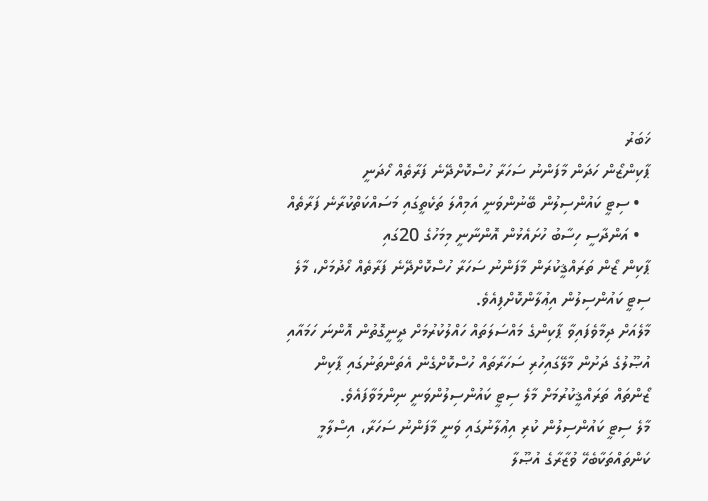ޚަބަރު
ޕާކިންޒޯން ހަދަން މާފަންނު ސަހަރާ ހުސްކޮށްދޭނެ ފަރާތެއް ހޯދަނީ
  • ސިޓީ ކައުންސިލުން ބޭނުންވަނީ އަމިއްލަ ތަކެތީގައި މަސައްކަތްކުރާނެ ފަރާތެއް
  • އަންދާސީ ހިސާބު ހުށައެޅުން އޮންނާނީ މިމަހުގެ 20ގައި
ޕާކިން ޒޯން ތަރައްޤީކުރަން މާފަންނު ސަހަރާ ހުސްކޮށްދޭނެ ފަރާތެއް ހޯދުމަށް، މާލެ ސިޓީ ކައުންސިލުން އިޢުލާންކޮށްފިއެވެ.
މާލެއަށް ދިމާވެފައިވާ ޕާކިންގެ މައްސަލަތައް ހައްލުކުރުމަށް ދީނީގޮތުން އޮންނަ ހަމައާއި އުޞޫލުގެ ދަށުން މާލޭގައިހުރި ސަހަރާތައް ހުސްކޮށްގެން އެތަންތަނުގައި ޕާކިން ޒޯންތައް ތަރައްޤީކުރުމަށް މާލެ ސިޓީ ކައުންސިލުންވަނީ ނިންމަވާފައެވެ.
މާލެ ސިޓީ ކައުންސިލުން ކުރި އިޢުލާނުގައި ވަނީ މާފަންނު ސަހަރާ، އިސްލާމީ ކަންތައްތަކާބެހޭ ވުޒާރާގެ އުޞޫލާ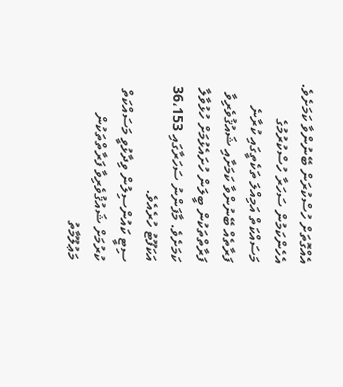އެއްގޮތަށް ހުސްކުރަން ބޭނުންވާ ކަމަށެވެ. އެހެންކަމުން ސަހަރާ ހުސްކުރުމުގެ މަސައްކަތް އަމިއްލަ ތަކެތީގައި ކުރާނެ ފަރާތެއް ބޭނުންވާ ކަމަށާއި ޝައުޤުވެރިވާ ފަރާތްތަކުން ބީލަން ހުށައެޅުމަށް ހުޅުވާލާ ކަމަށެވެ. މާފަންނު ސަހަރާގައި 36،153 އަކަފޫޓު ހުރެއެވެ.
ސިޓީ ކައުންސިލުން ވިދާޅުވީ މަސައްކަތް ކުރުމަށް ޝައުޤުވެރިވާ ފަރާތްތަކުން މަޢުލޫމާތު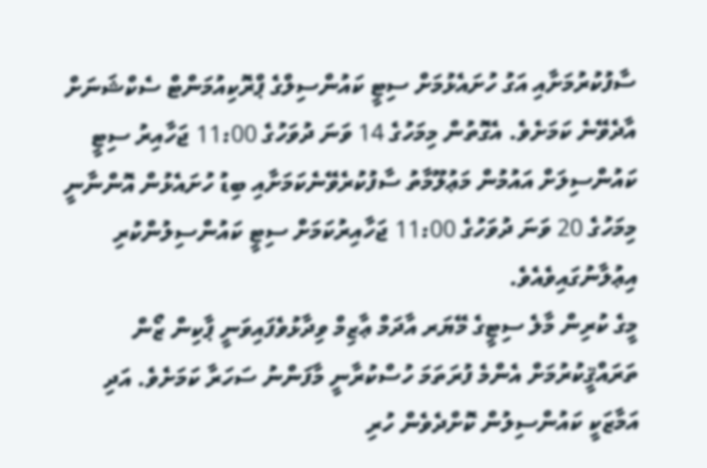ސާފުކުރުމަށާއި އަގު ހުށައެޅުމަށް ސިޓީ ކައުންސިލްގެ ޕްރޮކިއުމަންޓް ސެކްޝަނަށް އާދެވޭނެ ކަމަށެވެ. އެގޮތުން މިމަހުގެ 14 ވަނަ ދުވަހުގެ 11:00 ޖަހާއިރު ސިޓީ ކައުންސިލަށް އައުމުން މަޢުލޫމާތު ސާފުކުރެވޭނެކަމަށާއި ބިޑު ހުށައެޅުން އޮންނާނީ މިމަހުގެ 20 ވަނަ ދުވަހުގެ 11:00 ޖަހާއިރުކަމަށް ސިޓީ ކައުންސިލުންކުރި އިޢުލާނުގައިވެއެވެ.
މީގެ ކުރިން މާލެ ސިޓީގެ މޭޔަރ އާދަމް ޢާޒިމް ވިދާޅުވެފައިވަނީ ޕާކިން ޒޯން ތަރައްޤީކުރުމަށް އެންމެ ފުރަތަމަ ހުސްކުރާނީ މާފަންނު ސަހަރާ ކަމަށެވެ. އަދި އަމާޒަކީ ކައުންސިލުން ކޮށްދެވެން ހުރި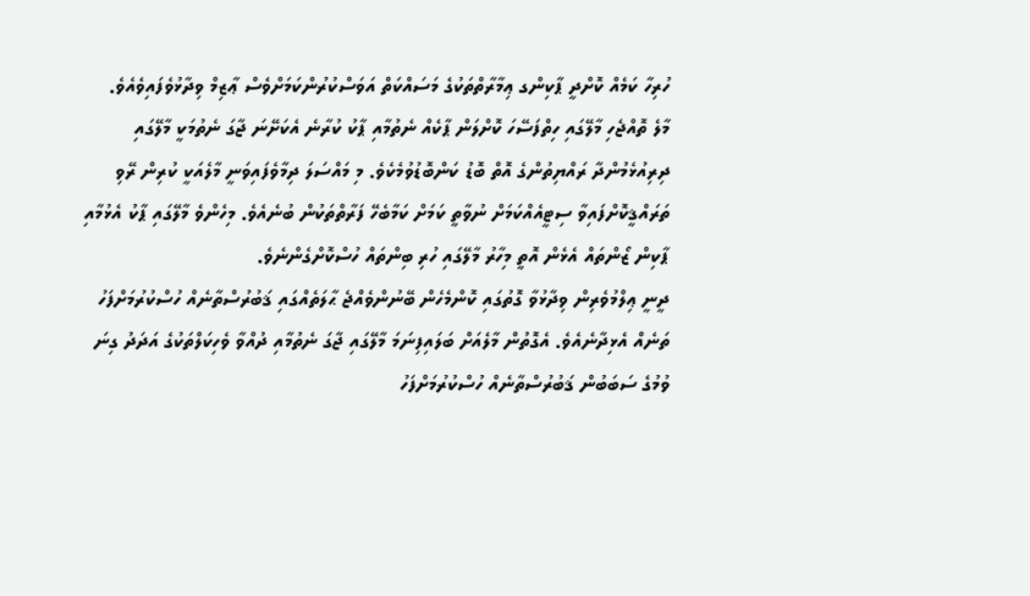ހުރިހާ ކަމެއް ކޮށްދީ ޕާކިންގ ޢިމާރާތްތަކުގެ މަސައްކަތް އަވަސްކުރުންކަމަށްވެސް ޢާޒިމް ވިދާޅުވެފައިވެއެވެ.
މާލެ ތޮއްޖެހި މާލޭގައި ހިތްފަސޭހަ ކޮށްލަން ޕާކެއް ނެތުމާއި ޕާކު ކުރާނެ އެކަށޭނަ ޖާގަ ނެތުމަކީ މާލޭގައި ދިރިއުޅެމުންދާ ރައްޔިތުންގެ އޮތް ބޮޑު ކަންބޮޑުވުމެކެވެ. މި މައްސަލަ ދިމާވެފައިވަނީ މާލެއަކީ ކުރިން ރޭވި ތަރައްޤީކޮށްފައިވާ ސިޓީއެއްކަމަށް ނުވާތީ ކަމަށް ކަމާބެހޭ ފަރާތްތަކުން ބުނެއެވެ. މިހެންވެ މާލޭގައި ޕާކު އެޅުމާއި ޕާކިން ޒޯންތައް އެޅެން އޮތީ މިހާރު މާލޭގައި ހުރި ބިންތައް ހުސްކޮށްގެންނެވެ.
ދީނީ ޢިލްމުވެރިން ވިދާޅުވާ ގޮތުގައި ކޮންމެހެން ބޭނުންވެއްޖެ ޙާލަތެއްގައި ޤަބުރުސްތާނެއް ހުސްކުރުމަށްފަހު ތަނެއް އެޅިދާނެއެވެ. އެގޮތުން މާލެއަށް ބަލައިފިނަމަ މާލޭގައި ޖާގަ ނެތުމާއި ދުއްވާ ވެހިކަލްތަކުގެ އަދަދު ގިނަ ވުމުގެ ސަބަބުން ޤަބުރުސްތާނެއް ހުސްކުރުމަށްފަހު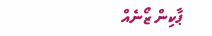ޕާކިން ޒޯނެއް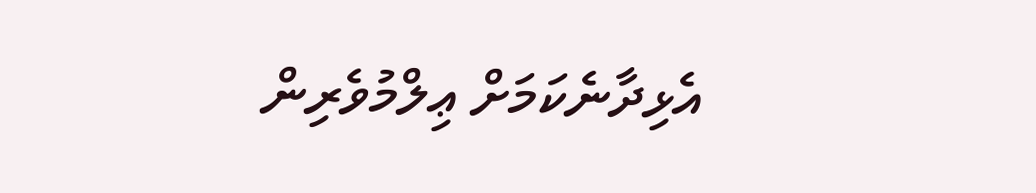އެޅިދާނެކަމަށް ޢިލްމުވެރިން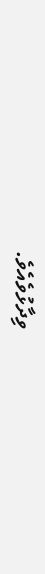ވިދާޅުވެއެވެ.